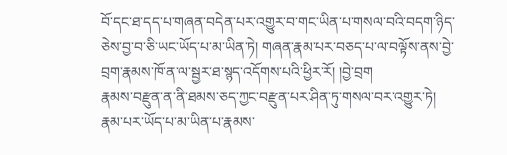བོ་དང་ཐ་དད་པ་གཞན་བདེན་པར་འགྱུར་བ་གང་ཡིན་པ་གསལ་བའི་བདག་ཉིད་ཅེས་བྱ་བ་ཅི་ཡང་ཡོད་པ་མ་ཡིན་ཏེ། གཞན་རྣམ་པར་བཅད་པ་ལ་བལྟོས་ནས་བྱེ་བྲག་རྣམས་ཁོ་ན་ལ་སྦྱར་ཐ་སྙད་འདོགས་པའི་ཕྱིར་རོ། །བྱེ་བྲག
རྣམས་བརྫུན་ན་ནི་ཐམས་ཅད་ཀྱང་བརྫུན་པར་ཤིན་ཏུ་གསལ་བར་འགྱུར་ཏེ། རྣམ་པར་ཡོད་པ་མ་ཡིན་པ་རྣམས་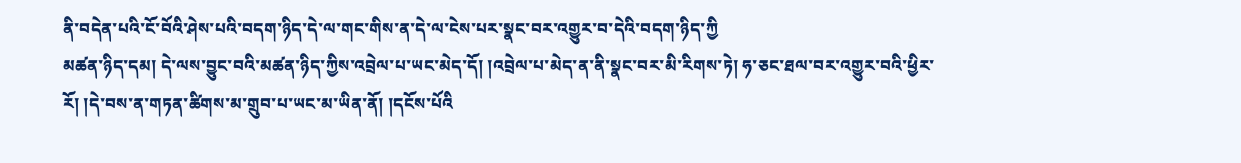ནི་བདེན་པའི་ངོ་བོའི་ཤེས་པའི་བདག་ཉིད་དེ་ལ་གང་གིས་ན་དེ་ལ་ངེས་པར་སྣང་བར་འགྱུར་བ་དེའི་བདག་ཉིད་ཀྱི
མཚན་ཉིད་དམ། དེ་ལས་བྱུང་བའི་མཚན་ཉིད་ཀྱིས་འབྲེལ་པ་ཡང་མེད་དོ། །འབྲེལ་པ་མེད་ན་ནི་སྣང་བར་མི་རིགས་ཏེ། ཧ་ཅང་ཐལ་བར་འགྱུར་བའི་ཕྱིར་རོ། །དེ་བས་ན་གཏན་ཚིགས་མ་གྲུབ་པ་ཡང་མ་ཡིན་ནོ། །དངོས་པོའི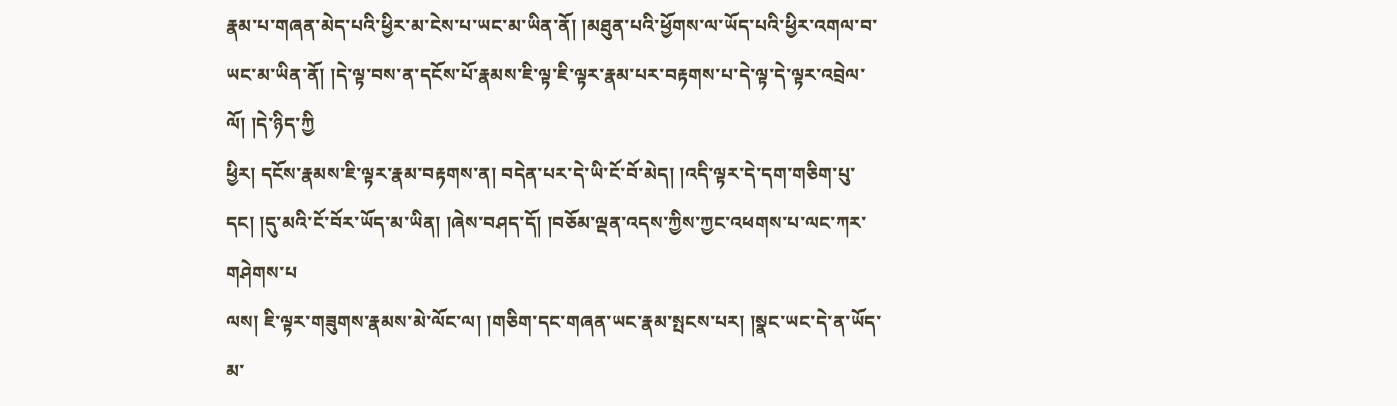རྣམ་པ་གཞན་མེད་པའི་ཕྱིར་མ་ངེས་པ་ཡང་མ་ཡིན་ནོ། །མཐུན་པའི་ཕྱོགས་ལ་ཡོད་པའི་ཕྱིར་འགལ་བ་ཡང་མ་ཡིན་ནོ། །དེ་ལྟ་བས་ན་དངོས་པོ་རྣམས་ཇི་ལྟ་ཇི་ལྟར་རྣམ་པར་བརྟགས་པ་དེ་ལྟ་དེ་ལྟར་འབྲེལ་ལོ། །དེ་ཉིད་ཀྱི
ཕྱིར། དངོས་རྣམས་ཇི་ལྟར་རྣམ་བརྟགས་ན། བདེན་པར་དེ་ཡི་ངོ་བོ་མེད། །འདི་ལྟར་དེ་དག་གཅིག་པུ་དང། །དུ་མའི་ངོ་བོར་ཡོད་མ་ཡིན། །ཞེས་བཤད་དོ། །བཅོམ་ལྡན་འདས་ཀྱིས་ཀྱང་འཕགས་པ་ལང་ཀར་གཤེགས་པ
ལས། ཇི་ལྟར་གཟུགས་རྣམས་མེ་ལོང་ལ། །གཅིག་དང་གཞན་ཡང་རྣམ་སྤངས་པར། །སྣང་ཡང་དེ་ན་ཡོད་མ་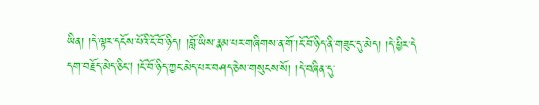ཡིན། །དེ་ལྟར་དངོས་པོའི་ངོ་བོ་ཉིད། །བློ་ཡིས་རྣམ་པར་གཞིགས་ན་གོ་།ངོ་བོ་ཉིད་ནི་གཟུང་དུ་མེད། །དེ་ཕྱིར་དེ
དག་བརྗོད་མེད་ཅིང། །ངོ་བོ་ཉིད་ཀྱང་མེད་པར་བཤད་ཅེས་གསུངས་སོ། །དེ་བཞིན་དུ་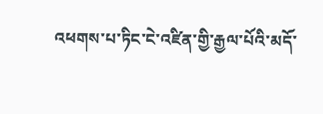འཕགས་པ་ཏིང་ངེ་འཛིན་གྱི་རྒྱལ་པོའི་མདོ་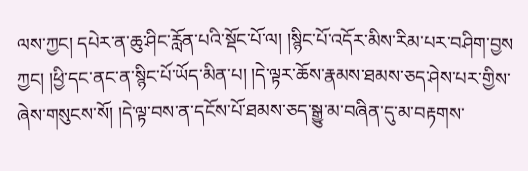ལས་ཀྱང། དཔེར་ན་ཆུ་ཤིང་རློན་པའི་སྡོང་པོ་ལ། །སྙིང་པོ་འདོར་མིས་རིམ་པར་བཤིག་བྱས
ཀྱང། །ཕྱི་དང་ནང་ན་སྙིང་པོ་ཡོད་མིན་པ། །དེ་ལྟར་ཆོས་རྣམས་ཐམས་ཅད་ཤེས་པར་གྱིས་ཞེས་གསུངས་སོ། །དེ་ལྟ་བས་ན་དངོས་པོ་ཐམས་ཅད་སྒྱུ་མ་བཞིན་དུ་མ་བརྟགས་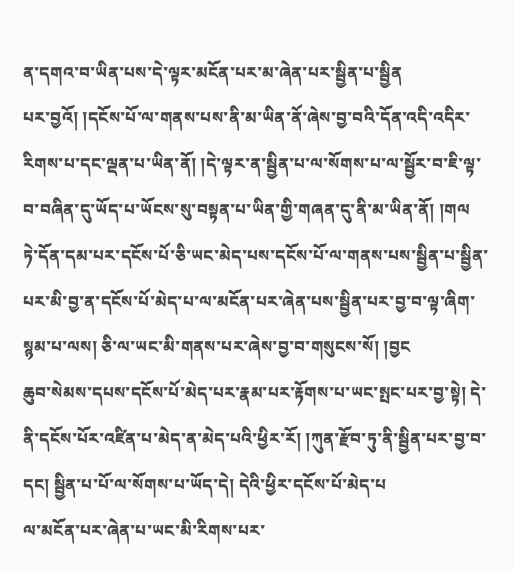ན་དགའ་བ་ཡིན་པས་དེ་ལྟར་མངོན་པར་མ་ཞེན་པར་སྦྱིན་པ་སྦྱིན
པར་བྱའོ། །དངོས་པོ་ལ་གནས་པས་ནི་མ་ཡིན་ནོ་ཞེས་བྱ་བའི་དོན་འདི་འདིར་རིགས་པ་དང་ལྡན་པ་ཡིན་ནོ། །དེ་ལྟར་ན་སྦྱིན་པ་ལ་སོགས་པ་ལ་སྦྱོར་བ་ཇི་ལྟ་བ་བཞིན་དུ་ཡོད་པ་ཡོངས་སུ་བསྟན་པ་ཡིན་གྱི་གཞན་དུ་ནི་མ་ཡིན་ནོ། །གལ
ཏེ་དོན་དམ་པར་དངོས་པོ་ཅི་ཡང་མེད་པས་དངོས་པོ་ལ་གནས་པས་སྦྱིན་པ་སྦྱིན་པར་མི་བྱ་ན་དངོས་པོ་མེད་པ་ལ་མངོན་པར་ཞེན་པས་སྦྱིན་པར་བྱ་བ་ལྟ་ཞིག་སྙམ་པ་ལས། ཅི་ལ་ཡང་མི་གནས་པར་ཞེས་བྱ་བ་གསུངས་སོ། །བྱང
ཆུབ་སེམས་དཔས་དངོས་པོ་མེད་པར་རྣམ་པར་རྟོགས་པ་ཡང་སྤང་པར་བྱ་སྟེ། དེ་ནི་དངོས་པོར་འཛིན་པ་མེད་ན་མེད་པའི་ཕྱིར་རོ། །ཀུན་རྫོབ་ཏུ་ནི་སྦྱིན་པར་བྱ་བ་དང། སྦྱིན་པ་པོ་ལ་སོགས་པ་ཡོད་དེ། དེའི་ཕྱིར་དངོས་པོ་མེད་པ
ལ་མངོན་པར་ཞེན་པ་ཡང་མི་རིགས་པར་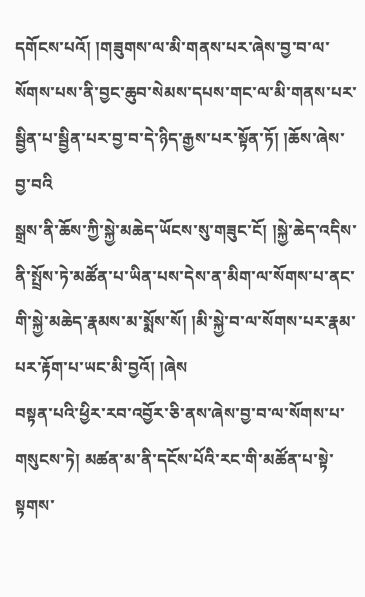དགོངས་པའོ། །གཟུགས་ལ་མི་གནས་པར་ཞེས་བྱ་བ་ལ་སོགས་པས་ནི་བྱང་ཆུབ་སེམས་དཔས་གང་ལ་མི་གནས་པར་སྦྱིན་པ་སྦྱིན་པར་བྱ་བ་དེ་ཉིད་རྒྱས་པར་སྟོན་ཏོ། །ཆོས་ཞེས་བྱ་བའི
སྒྲས་ནི་ཆོས་ཀྱི་སྐྱེ་མཆེད་ཡོངས་སུ་གཟུང་ངོ། །སྐྱེ་ཆེད་འདིས་ནི་སྤྲོས་ཏེ་མཚོན་པ་ཡིན་པས་དེས་ན་མིག་ལ་སོགས་པ་ནང་གི་སྐྱེ་མཆེད་རྣམས་མ་སྨོས་སོ། །མི་སྐྱེ་བ་ལ་སོགས་པར་རྣམ་པར་རྟོག་པ་ཡང་མི་བྱའོ། །ཞེས
བསྟན་པའི་ཕྱིར་རབ་འབྱོར་ཅི་ནས་ཞེས་བྱ་བ་ལ་སོགས་པ་གསུངས་ཏེ། མཚན་མ་ནི་དངོས་པོའི་རང་གི་མཚོན་པ་སྟེ་སྟགས་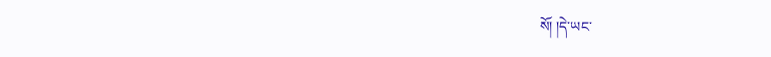སོ། །དེ་ཡང་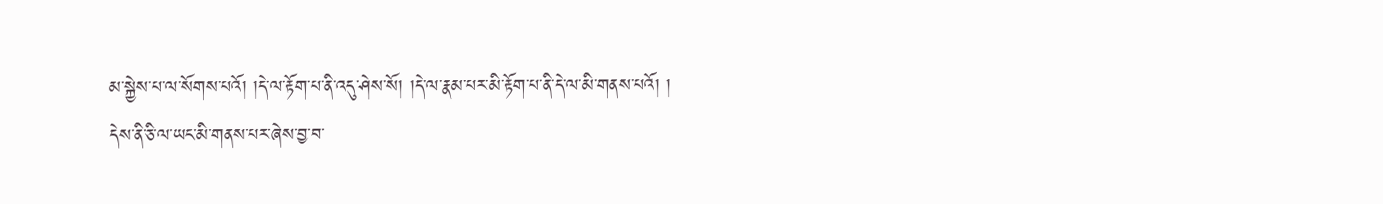མ་སྐྱེས་པ་ལ་སོགས་པའོ། །དེ་ལ་རྟོག་པ་ནི་འདུ་ཤེས་སོ། །དེ་ལ་རྣམ་པར་མི་རྟོག་པ་ནི་དེ་ལ་མི་གནས་པའོ། །
དེས་ནི་ཅི་ལ་ཡང་མི་གནས་པར་ཞེས་བྱ་བ་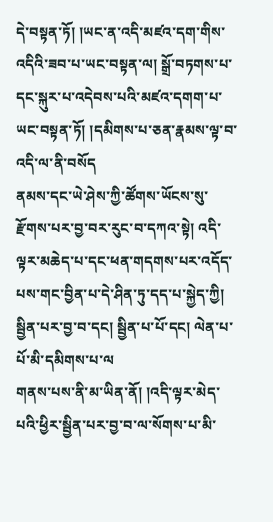དེ་བསྟན་ཏོ། །ཡང་ན་འདི་མཛའ་དག་གིས་འདིའི་ཟབ་པ་ཡང་བསྟན་ལ། སྒྲོ་བཏགས་པ་དང་སྐུར་པ་འདེབས་པའི་མཛའ་དགག་པ་ཡང་བསྟན་ཏོ། །དམིགས་པ་ཅན་རྣམས་ལྟ་བ་འདི་ལ་ནི་བསོད
ནམས་དང་ཡེ་ཤེས་ཀྱི་ཚོགས་ཡོངས་སུ་རྫོགས་པར་བྱ་བར་རུང་བ་དཀའ་སྟེ། འདི་ལྟར་མཆེད་པ་དང་ཕན་གདགས་པར་འདོད་པས་གང་བྱིན་པ་དེ་ཤིན་ཏུ་དད་པ་སྐྱེད་ཀྱི། སྦྱིན་པར་བྱ་བ་དང། སྦྱིན་པ་པོ་དང། ལེན་པ་པོ་མི་དམིགས་པ་ལ
གནས་པས་ནི་མ་ཡིན་ནོ། །འདི་ལྟར་མེད་པའི་ཕྱིར་སྦྱིན་པར་བྱ་བ་ལ་སོགས་པ་མི་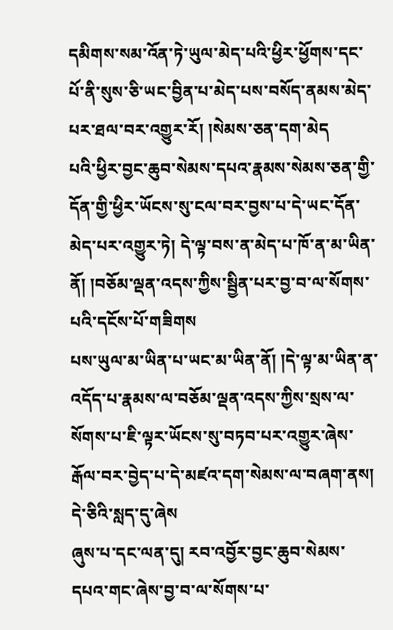དམིགས་སམ་འོན་ཏེ་ཡུལ་མེད་པའི་ཕྱིར་ཕྱོགས་དང་པོ་ནི་སུས་ཅི་ཡང་བྱིན་པ་མེད་པས་བསོད་ནམས་མེད་པར་ཐལ་བར་འགྱུར་རོ། །སེམས་ཅན་དག་མེད
པའི་ཕྱིར་བྱང་ཆུབ་སེམས་དཔའ་རྣམས་སེམས་ཅན་གྱི་དོན་གྱི་ཕྱིར་ཡོངས་སུ་ངལ་བར་བྱས་པ་དེ་ཡང་དོན་མེད་པར་འགྱུར་ཏེ། དེ་ལྟ་བས་ན་མེད་པ་ཁོ་ན་མ་ཡིན་ནོ། །བཅོམ་ལྡན་འདས་ཀྱིས་སྦྱིན་པར་བྱ་བ་ལ་སོགས་པའི་དངོས་པོ་གཟིགས
པས་ཡུལ་མ་ཡིན་པ་ཡང་མ་ཡིན་ནོ། །དེ་ལྟ་མ་ཡིན་ན་འདོད་པ་རྣམས་ལ་བཅོམ་ལྡན་འདས་ཀྱིས་སྲས་ལ་སོགས་པ་ཇི་ལྟར་ཡོངས་སུ་བཏབ་པར་འགྱུར་ཞེས་རྒོལ་བར་བྱེད་པ་དེ་མཛའ་དག་སེམས་ལ་བཞག་ནས། དེ་ཅིའི་སླད་དུ་ཞེས
ཞུས་པ་དང་ལན་དུ། རབ་འབྱོར་བྱང་ཆུབ་སེམས་དཔའ་གང་ཞེས་བྱ་བ་ལ་སོགས་པ་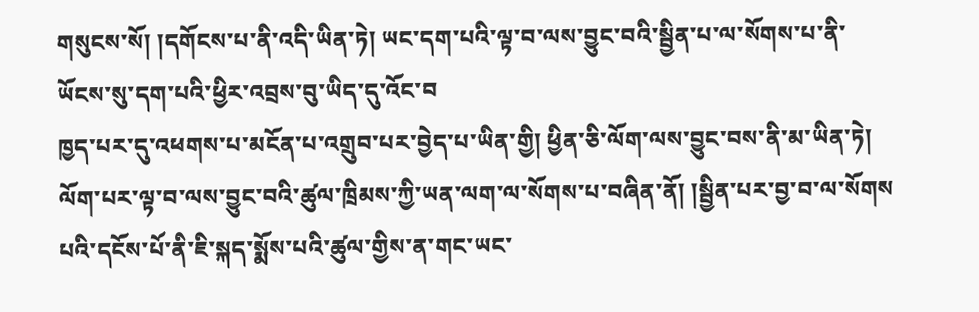གསུངས་སོ། །དགོངས་པ་ནི་འདི་ཡིན་ཏེ། ཡང་དག་པའི་ལྟ་བ་ལས་བྱུང་བའི་སྦྱིན་པ་ལ་སོགས་པ་ནི་ཡོངས་སུ་དག་པའི་ཕྱིར་འབྲས་བུ་ཡིད་དུ་འོང་བ
ཁྱད་པར་དུ་འཕགས་པ་མངོན་པ་འགྲུབ་པར་བྱེད་པ་ཡིན་གྱི། ཕྱིན་ཅི་ལོག་ལས་བྱུང་བས་ནི་མ་ཡིན་ཏེ། ལོག་པར་ལྟ་བ་ལས་བྱུང་བའི་ཚུལ་ཁྲིམས་ཀྱི་ཡན་ལག་ལ་སོགས་པ་བཞིན་ནོ། །སྦྱིན་པར་བྱ་བ་ལ་སོགས
པའི་དངོས་པོ་ནི་ཇི་སྐད་སྨོས་པའི་ཚུལ་གྱིས་ན་གང་ཡང་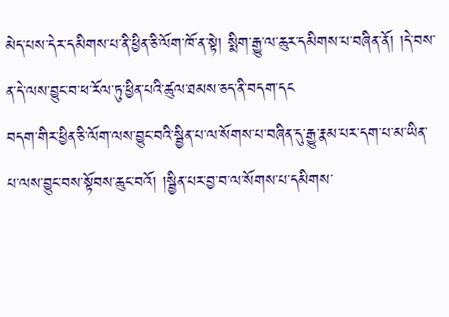མེད་པས་དེར་དམིགས་པ་ནི་ཕྱིན་ཅི་ལོག་ཁོ་ན་སྟེ། སྨིག་རྒྱུ་ལ་ཆུར་དམིགས་པ་བཞིན་ནོ། །དེ་བས་ན་དེ་ལས་བྱུང་བ་ཕ་རོལ་ཏུ་ཕྱིན་པའི་ཚུལ་ཐམས་ཅད་ནི་བདག་དང
བདག་གིར་ཕྱིན་ཅི་ལོག་ལས་བྱུང་བའི་སྦྱིན་པ་ལ་སོགས་པ་བཞིན་དུ་རྒྱུ་རྣམ་པར་དག་པ་མ་ཡིན་པ་ལས་བྱུང་བས་སྟོབས་ཆུང་བའོ། །སྦྱིན་པར་བྱ་བ་ལ་སོགས་པ་དམིགས་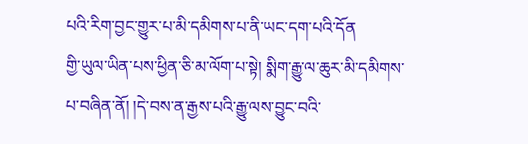པའི་རིག་བྱང་གྱུར་པ་མི་དམིགས་པ་ནི་ཡང་དག་པའི་དོན
གྱི་ཡུལ་ཡིན་པས་ཕྱིན་ཅི་མ་ལོག་པ་སྟེ། སྨིག་རྒྱུ་ལ་ཆུར་མི་དམིགས་པ་བཞིན་ནོ། །དེ་བས་ན་རྒྱས་པའི་རྒྱུ་ལས་བྱུང་བའི་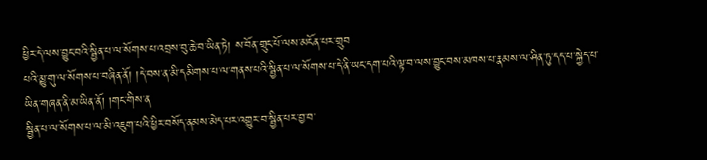ཕྱིར་དེ་ལས་བྱུང་བའི་སྦྱིན་པ་ལ་སོགས་པ་འབྲས་བུ་ཆེ་བ་ཡིན་ཏེ། ས་བོན་གྲུང་པོ་ལས་མངོན་པར་གྲུབ
པའི་མྱུ་གུ་ལ་སོགས་པ་བཞིན་ནོ། །དེ་བས་ན་མི་དམིགས་པ་ལ་གནས་པའི་སྦྱིན་པ་ལ་སོགས་པ་དེ་ནི་ཡང་དག་པའི་ལྟ་བ་ལས་བྱུང་བས་མཁས་པ་རྣམས་ལ་ཤིན་ཏུ་དད་པ་སྐྱེད་པ་ཡིན་གཞན་ནི་མ་ཡིན་ནོ། །གང་གིས་ན
སྦྱིན་པ་ལ་སོགས་པ་ལ་མི་འཇུག་པའི་ཕྱིར་བསོད་ནམས་མེད་པར་འགྱུར་བ་སྦྱིན་པར་བྱ་བ་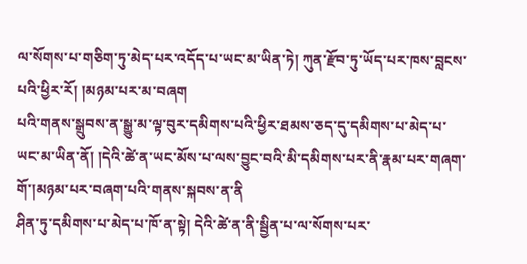ལ་སོགས་པ་གཅིག་ཏུ་མེད་པར་འདོད་པ་ཡང་མ་ཡིན་ཏེ། ཀུན་རྫོབ་ཏུ་ཡོད་པར་ཁས་བླངས་པའི་ཕྱིར་རོ། །མཉམ་པར་མ་བཞག
པའི་གནས་སྒྲུབས་ན་སྒྱུ་མ་ལྟ་བུར་དམིགས་པའི་ཕྱིར་ཐམས་ཅད་དུ་དམིགས་པ་མེད་པ་ཡང་མ་ཡིན་ནོ། །དེའི་ཚེ་ན་ཡང་མོས་པ་ལས་བྱུང་བའི་མི་དམིགས་པར་ནི་རྣམ་པར་གཞག་གོ་།མཉམ་པར་བཞག་པའི་གནས་སྐབས་ན་ནི
ཤིན་ཏུ་དམིགས་པ་མེད་པ་ཁོ་ན་སྟེ། དེའི་ཚེ་ན་ནི་སྦྱིན་པ་ལ་སོགས་པར་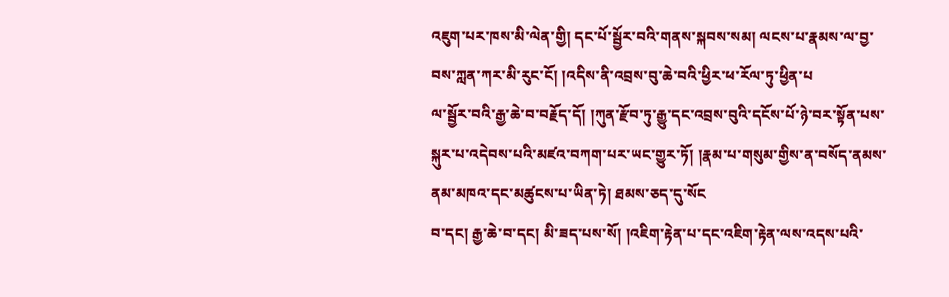འཇུག་པར་ཁས་མི་ལེན་གྱི། དང་པོ་སྦྱོར་བའི་གནས་སྐབས་སམ། ལངས་པ་རྣམས་ལ་བྱ་བས་ཀླན་ཀར་མི་རུང་ངོ། །འདིས་ནི་འབྲས་བུ་ཆེ་བའི་ཕྱིར་ཕ་རོལ་ཏུ་ཕྱིན་པ
ལ་སྦྱོར་བའི་རྒྱ་ཆེ་བ་བརྗོད་དོ། །ཀུན་རྫོབ་ཏུ་རྒྱུ་དང་འབྲས་བུའི་དངོས་པོ་ཉེ་བར་སྟོན་པས་སྐུར་པ་འདེབས་པའི་མཛའ་བཀག་པར་ཡང་གྱུར་ཏོ། །རྣམ་པ་གསུམ་གྱིས་ན་བསོད་ནམས་ནམ་མཁའ་དང་མཚུངས་པ་ཡིན་ཏེ། ཐམས་ཅད་དུ་སོང
བ་དང། རྒྱ་ཆེ་བ་དང། མི་ཟད་པས་སོ། །འཇིག་རྟེན་པ་དང་འཇིག་རྟེན་ལས་འདས་པའི་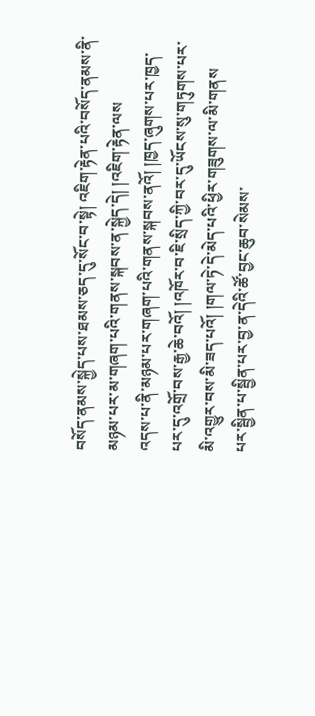བསོད་ནམས་སྐྱེད་པས་ཐམས་ཅད་དུ་སོང་བ་སྟེ། འཇིག་རྟེན་པའི་བསོད་ནམས་ནི་མཉམ་པར་མ་གཞག་པའི་གནས་སྐབས་ན་སྐྱེད་དེ། །འཇིག་རྟེན་ལས
འདས་པ་ནི་མཉམ་པར་གཞག་པའི་གནས་སྐབས་ནའོ། །ཁྱད་ཞུགས་པར་ཁྱད་པར་དུ་འགྲོ་བས་རྒྱ་ཆེ་བའོ། །འཁོར་བ་ཇི་སྲིད་ཀྱི་བར་དུ་ཡོངས་སུ་གཏུགས་པར་མི་འགྱུར་བས་མི་ཟད་པའོ། །གལ་ཏེ་དེ་མེད་པའི་ཕྱིར་གཟུགས་ལ་མི་གནས
པར་སྦྱིན་པ་སྦྱིན་པར་བྱ་ན་དེའི་ཚོ་བྱང་ཆུབ་སེམས་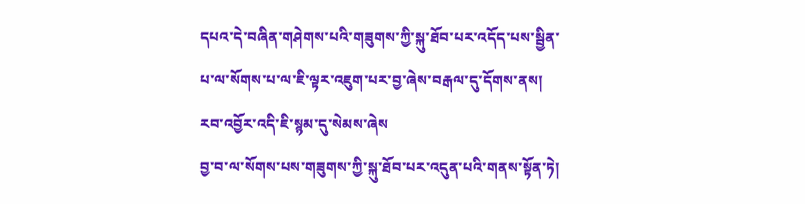དཔའ་དེ་བཞིན་གཤེགས་པའི་གཟུགས་ཀྱི་སྐུ་ཐོབ་པར་འདོད་པས་སྦྱིན་པ་ལ་སོགས་པ་ལ་ཇི་ལྟར་འཇུག་པར་བྱ་ཞེས་བརྒལ་དུ་དོགས་ནས། རབ་འབྱོར་འདི་ཇི་སྙམ་དུ་སེམས་ཞེས
བྱ་བ་ལ་སོགས་པས་གཟུགས་ཀྱི་སྐུ་ཐོབ་པར་འདུན་པའི་གནས་སྟོན་ཏེ།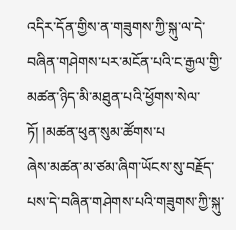འདིར་དོན་གྱིས་ན་གཟུགས་ཀྱི་སྐུ་ལ་དེ་བཞིན་གཤེགས་པར་མངོན་པའི་ང་རྒྱལ་གྱི་མཚན་ཉིད་མི་མཐུན་པའི་ཕྱོགས་སེལ་ཏོ། །མཚན་ཕུན་སུམ་ཚོགས་པ
ཞེས་མཚན་མ་ཙམ་ཞིག་ཡོངས་སུ་བརྗོད་པས་དེ་བཞིན་གཤེགས་པའི་གཟུགས་ཀྱི་སྐུ་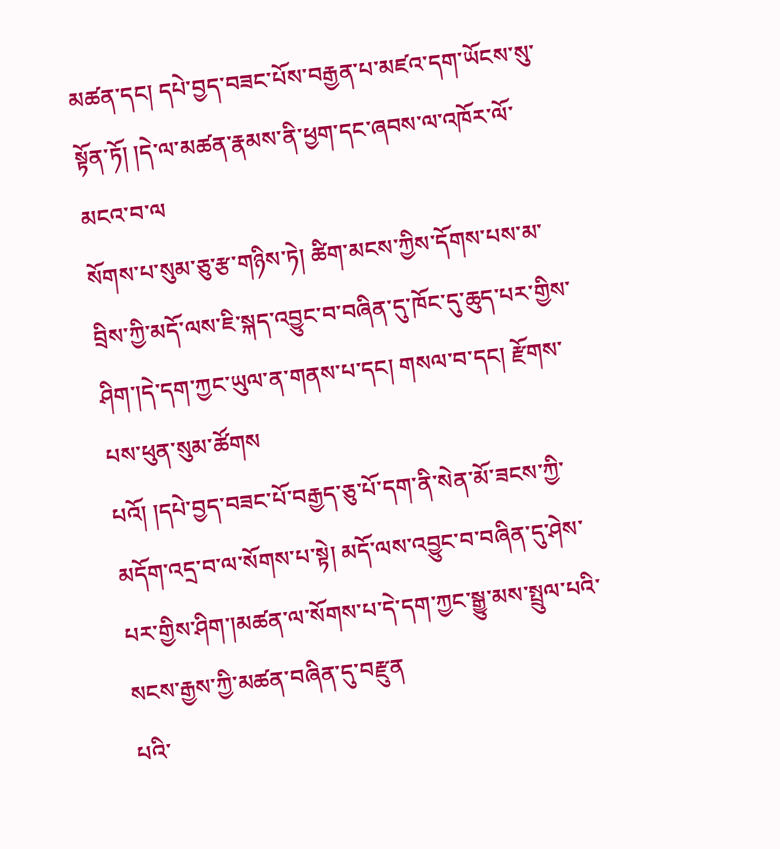མཚན་དང། དཔེ་བྱད་བཟང་པོས་བརྒྱན་པ་མཛའ་དག་ཡོངས་སུ་སྟོན་ཏོ། །དེ་ལ་མཚན་རྣམས་ནི་ཕྱག་དང་ཞབས་ལ་འཁོར་ལོ་མངའ་བ་ལ
སོགས་པ་སུམ་ཅུ་རྩ་གཉིས་ཏེ། ཚིག་མངས་ཀྱིས་དོགས་པས་མ་བྲིས་ཀྱི་མདོ་ལས་ཇི་སྐད་འབྱུང་བ་བཞིན་དུ་ཁོང་དུ་ཆུད་པར་གྱིས་ཤིག་།དེ་དག་ཀྱང་ཡུལ་ན་གནས་པ་དང། གསལ་བ་དང། རྫོགས་པས་ཕུན་སུམ་ཚོགས
པའོ། །དཔེ་བྱད་བཟང་པོ་བརྒྱད་ཅུ་པོ་དག་ནི་སེན་མོ་ཟངས་ཀྱི་མདོག་འདྲ་བ་ལ་སོགས་པ་སྟེ། མདོ་ལས་འབྱུང་བ་བཞིན་དུ་ཤེས་པར་གྱིས་ཤིག་།མཚན་ལ་སོགས་པ་དེ་དག་ཀྱང་སྒྱུ་མས་སྤྲུལ་པའི་སངས་རྒྱས་ཀྱི་མཚན་བཞིན་དུ་བརྫུན
པའི་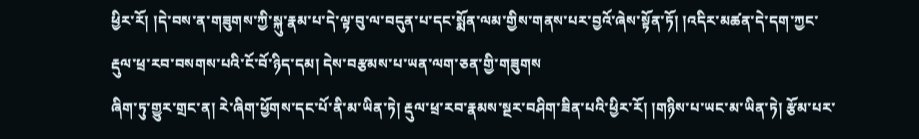ཕྱིར་རོ། །དེ་བས་ན་གཟུགས་ཀྱི་སྐུ་རྣམ་པ་དེ་ལྟ་བུ་ལ་བདུན་པ་དང་སྨོན་ལམ་གྱིས་གནས་པར་བྱའོ་ཞེས་སྟོན་ཏོ། །འདིར་མཚན་དེ་དག་ཀྱང་རྡུལ་ཕྲ་རབ་བསགས་པའི་ངོ་བོ་ཉིད་དམ། དེས་བརྩམས་པ་ཡན་ལག་ཅན་གྱི་གཟུགས
ཞིག་ཏུ་གྱུར་གྲང་ན། རེ་ཞིག་ཕྱོགས་དང་པོ་ནི་མ་ཡིན་ཏེ། རྡུལ་ཕྲ་རབ་རྣམས་སྔར་བཤིག་ཟིན་པའི་ཕྱིར་རོ། །གཉིས་པ་ཡང་མ་ཡིན་ཏེ། རྩོམ་པར་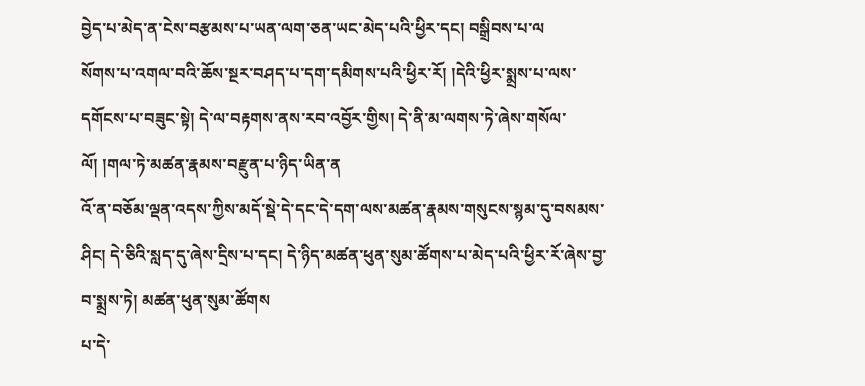བྱེད་པ་མེད་ན་ངེས་བརྩམས་པ་ཡན་ལག་ཅན་ཡང་མེད་པའི་ཕྱིར་དང། བསྒྲིབས་པ་ལ
སོགས་པ་འགལ་བའི་ཆོས་སྔར་བཤད་པ་དག་དམིགས་པའི་ཕྱིར་རོ། །དེའི་ཕྱིར་སྨྲས་པ་ལས་དགོངས་པ་བཟུང་སྟེ། དེ་ལ་བརྟགས་ནས་རབ་འབྱོར་གྱིས། དེ་ནི་མ་ལགས་ཏེ་ཞེས་གསོལ་ལོ། །གལ་ཏེ་མཚན་རྣམས་བརྫུན་པ་ཉིད་ཡིན་ན
འོ་ན་བཅོམ་ལྡན་འདས་ཀྱིས་མདོ་སྡེ་དེ་དང་དེ་དག་ལས་མཚན་རྣམས་གསུངས་སྙམ་དུ་བསམས་ཤིང། དེ་ཅིའི་སླད་དུ་ཞེས་དྲིས་པ་དང། དེ་ཉིད་མཚན་ཕུན་སུམ་ཚོགས་པ་མེད་པའི་ཕྱིར་རོ་ཞེས་བྱ་བ་སྨྲས་ཏེ། མཚན་ཕུན་སུམ་ཚོགས
པ་དེ་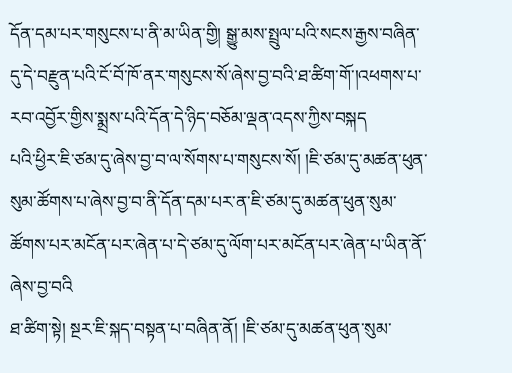དོན་དམ་པར་གསུངས་པ་ནི་མ་ཡིན་གྱི། སྒྱུ་མས་སྤྲུལ་པའི་སངས་རྒྱས་བཞིན་དུ་དེ་བརྫུན་པའི་ངོ་བོ་ཁོ་ནར་གསུངས་སོ་ཞེས་བྱ་བའི་ཐ་ཚིག་གོ་།འཕགས་པ་རབ་འབྱོར་གྱིས་སྨྲས་པའི་དོན་དེ་ཉིད་བཅོམ་ལྡན་འདས་ཀྱིས་བསྐད
པའི་ཕྱིར་ཇི་ཙམ་དུ་ཞེས་བྱ་བ་ལ་སོགས་པ་གསུངས་སོ། །ཇི་ཙམ་དུ་མཚན་ཕུན་སུམ་ཚོགས་པ་ཞེས་བྱ་བ་ནི་དོན་དམ་པར་ན་ཇི་ཙམ་དུ་མཚན་ཕུན་སུམ་ཚོགས་པར་མངོན་པར་ཞེན་པ་དེ་ཙམ་དུ་ལོག་པར་མངོན་པར་ཞེན་པ་ཡིན་ནོ་ཞེས་བྱ་བའི
ཐ་ཚིག་སྟེ། སྔར་ཇི་སྐད་བསྟན་པ་བཞིན་ནོ། །ཇི་ཙམ་དུ་མཚན་ཕུན་སུམ་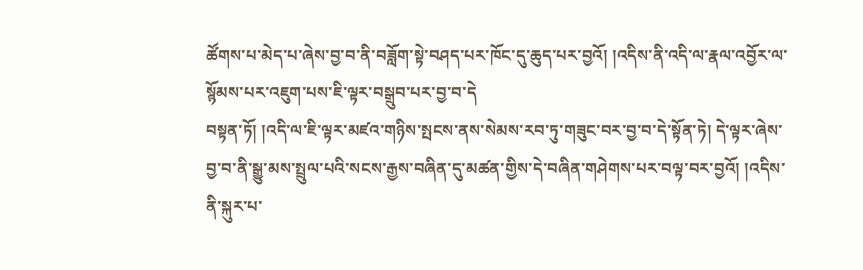ཚོགས་པ་མེད་པ་ཞེས་བྱ་བ་ནི་བཟློག་སྟེ་བཤད་པར་ཁོང་དུ་ཆུད་པར་བྱའོ། །འདིས་ནི་འདི་ལ་རྣལ་འབྱོར་ལ་སྙོམས་པར་འཇུག་པས་ཇི་ལྟར་བསྒྲུབ་པར་བྱ་བ་དེ
བསྟན་ཏོ། །འདི་ལ་ཇི་ལྟར་མཛའ་གཉིས་སྤངས་ནས་སེམས་རབ་ཏུ་གཟུང་བར་བྱ་བ་དེ་སྟོན་ཏེ། དེ་ལྟར་ཞེས་བྱ་བ་ནི་སྒྱུ་མས་སྤྲུལ་པའི་སངས་རྒྱས་བཞིན་དུ་མཚན་གྱིས་དེ་བཞིན་གཤེགས་པར་བལྟ་བར་བྱའོ། །འདིས་ནི་སྐུར་པ་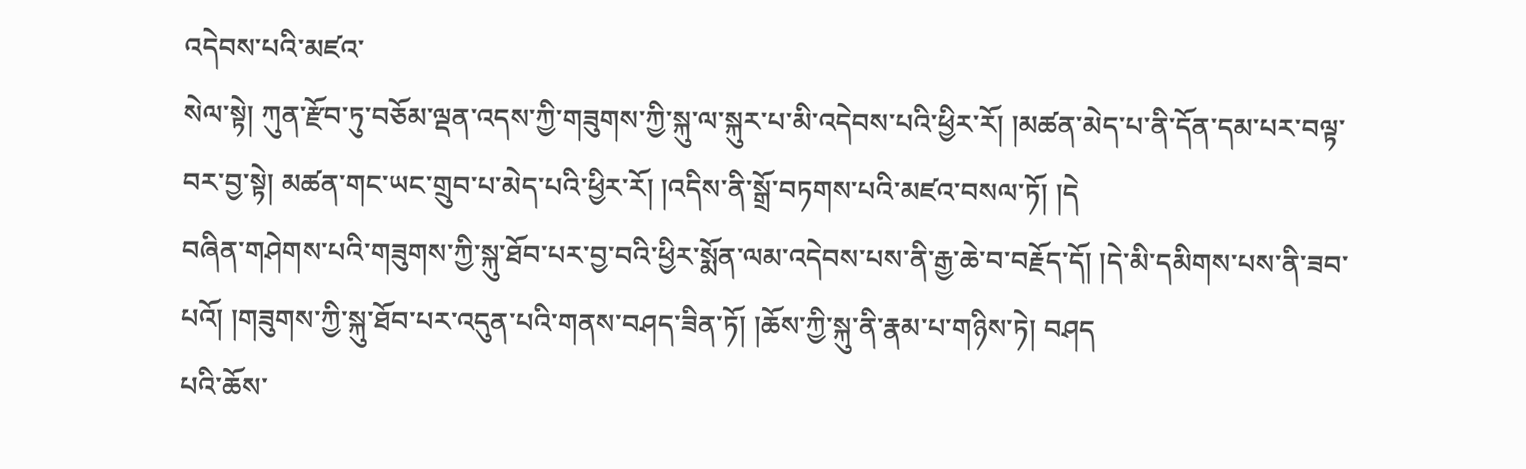འདེབས་པའི་མཛའ་
སེལ་སྟེ། ཀུན་རྫོབ་ཏུ་བཅོམ་ལྡན་འདས་ཀྱི་གཟུགས་ཀྱི་སྐུ་ལ་སྐུར་པ་མི་འདེབས་པའི་ཕྱིར་རོ། །མཚན་མེད་པ་ནི་དོན་དམ་པར་བལྟ་བར་བྱ་སྟེ། མཚན་གང་ཡང་གྲུབ་པ་མེད་པའི་ཕྱིར་རོ། །འདིས་ནི་སྒྲོ་བཏགས་པའི་མཛའ་བསལ་ཏོ། །དེ
བཞིན་གཤེགས་པའི་གཟུགས་ཀྱི་སྐུ་ཐོབ་པར་བྱ་བའི་ཕྱིར་སྨོན་ལམ་འདེབས་པས་ནི་རྒྱ་ཆེ་བ་བརྗོད་དོ། །དེ་མི་དམིགས་པས་ནི་ཟབ་པའོ། །གཟུགས་ཀྱི་སྐུ་ཐོབ་པར་འདུན་པའི་གནས་བཤད་ཟིན་ཏོ། །ཆོས་ཀྱི་སྐུ་ནི་རྣམ་པ་གཉིས་ཏེ། བཤད
པའི་ཆོས་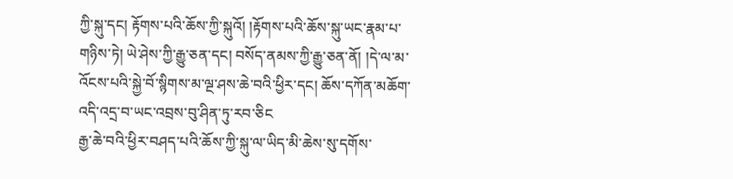ཀྱི་སྐུ་དང། རྟོགས་པའི་ཆོས་ཀྱི་སྐུའོ། །རྟོགས་པའི་ཆོས་སྐུ་ཡང་རྣམ་པ་གཉིས་ཏེ། ཡེ་ཤེས་ཀྱི་རྒྱུ་ཅན་དང། བསོད་ནམས་ཀྱི་རྒྱུ་ཅན་ནོ། །དེ་ལ་མ་འོངས་པའི་སྐྱེ་བོ་སྙིགས་མ་ལྔ་ཤས་ཆེ་བའི་ཕྱིར་དང། ཆོས་དཀོན་མཆོག་འདི་འདྲ་བ་ཡང་འབྲས་བུ་ཤིན་ཏུ་རབ་ཅིང
རྒྱ་ཆེ་བའི་ཕྱིར་བཤད་པའི་ཆོས་ཀྱི་སྐུ་ལ་ཡིད་མི་ཆེས་སུ་དགོས་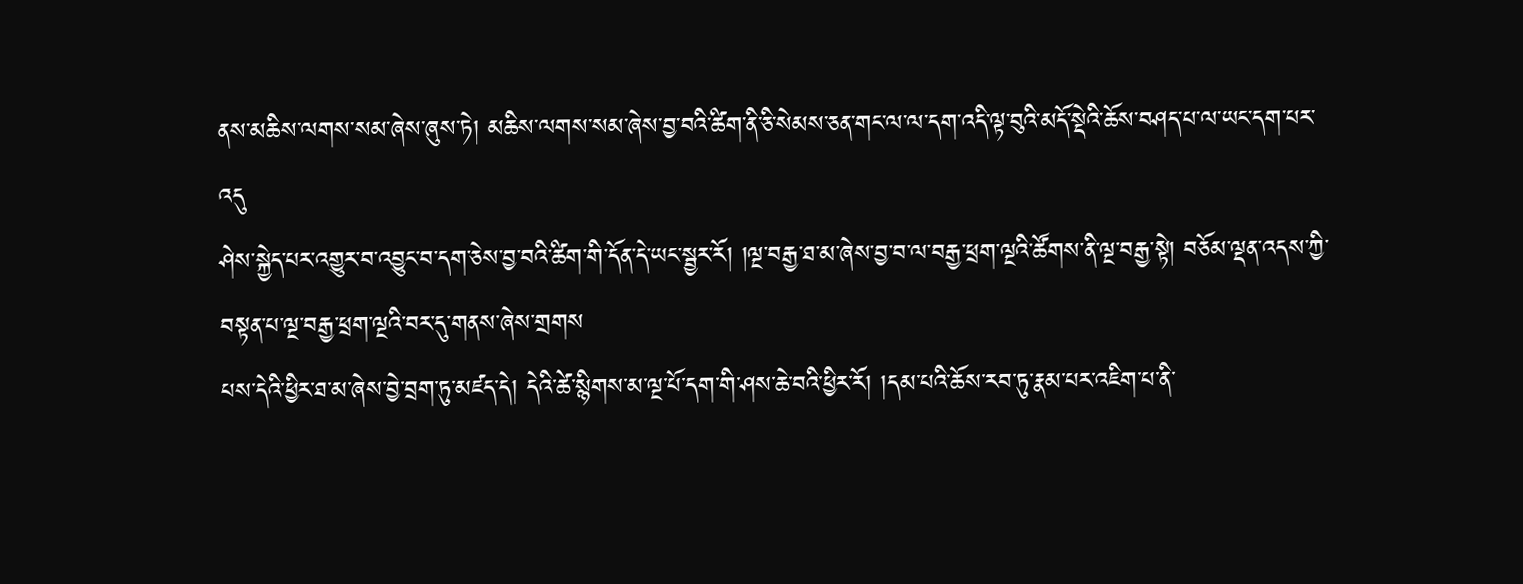ནས་མཆིས་ལགས་སམ་ཞེས་ཞུས་ཏེ། མཆིས་ལགས་སམ་ཞེས་བྱ་བའི་ཚིག་ནི་ཅི་སེམས་ཅན་གང་ལ་ལ་དག་འདི་ལྟ་བུའི་མདོ་སྡེའི་ཆོས་བཤད་པ་ལ་ཡང་དག་པར་འདུ
ཤེས་སྐྱེད་པར་འགྱུར་བ་འབྱུང་བ་དག་ཅེས་བྱ་བའི་ཚིག་གི་དོན་དེ་ཡང་སྦྱར་རོ། །ལྔ་བརྒྱ་ཐ་མ་ཞེས་བྱ་བ་ལ་བརྒྱ་ཕྲག་ལྔའི་ཚོགས་ནི་ལྔ་བརྒྱ་སྟེ། བཅོམ་ལྡན་འདས་ཀྱི་བསྟན་པ་ལྔ་བརྒྱ་ཕྲག་ལྔའི་བར་དུ་གནས་ཞེས་གྲགས
པས་དེའི་ཕྱིར་ཐ་མ་ཞེས་བྱེ་བྲག་ཏུ་མཛད་དེ། དེའི་ཚེ་སྙིགས་མ་ལྔ་པོ་དག་གི་ཤས་ཆེ་བའི་ཕྱིར་རོ། །དམ་པའི་ཆོས་རབ་ཏུ་རྣམ་པར་འཇིག་པ་ནི་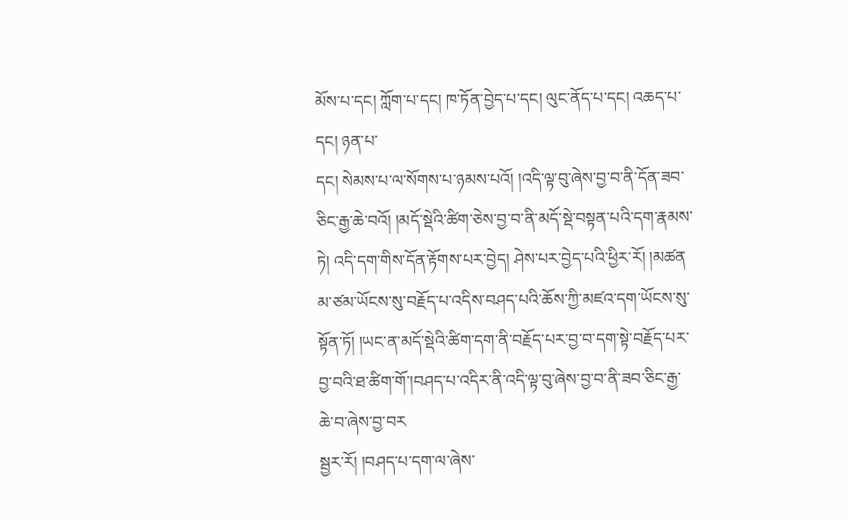མོས་པ་དང། ཀློག་པ་དང། ཁ་ཏོན་བྱེད་པ་དང། ལུང་ནོད་པ་དང། འཆད་པ་དང། ཉན་པ་
དང། སེམས་པ་ལ་སོགས་པ་ཉམས་པའོ། །འདི་ལྟ་བུ་ཞེས་བྱ་བ་ནི་དོན་ཟབ་ཅིང་རྒྱ་ཆེ་བའོ། །མདོ་སྡེའི་ཚིག་ཅེས་བྱ་བ་ནི་མདོ་སྡེ་བསྟན་པའི་དག་རྣམས་ཏེ། འདི་དག་གིས་དོན་རྟོགས་པར་བྱེད། ཤེས་པར་བྱེད་པའི་ཕྱིར་རོ། །མཚན
མ་ཙམ་ཡོངས་སུ་བརྗོད་པ་འདིས་བཤད་པའི་ཆོས་ཀྱི་མཛའ་དག་ཡོངས་སུ་སྟོན་ཏོ། །ཡང་ན་མདོ་སྡེའི་ཚིག་དག་ནི་བརྗོད་པར་བྱ་བ་དག་སྟེ་བརྗོད་པར་བྱ་བའི་ཐ་ཚིག་གོ་།བཤད་པ་འདིར་ནི་འདི་ལྟ་བུ་ཞེས་བྱ་བ་ནི་ཟབ་ཅིང་རྒྱ་ཆེ་བ་ཞེས་བྱ་བར
སྦྱར་རོ། །བཤད་པ་དག་ལ་ཞེས་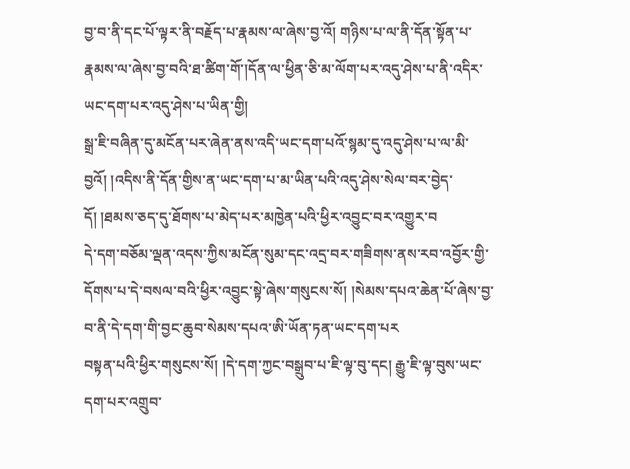བྱ་བ་ནི་དང་པོ་ལྟར་ནི་བརྗོད་པ་རྣམས་ལ་ཞེས་བྱ་འོ། གཉིས་པ་ལ་ནི་དོན་སྟོན་པ་རྣམས་ལ་ཞེས་བྱ་བའི་ཐ་ཚིག་གོ་།དོན་ལ་ཕྱིན་ཅི་མ་ལོག་པར་འདུ་ཤེས་པ་ནི་འདིར་ཡང་དག་པར་འདུ་ཤེས་པ་ཡིན་གྱི།
སྒྲ་ཇི་བཞིན་དུ་མངོན་པར་ཞེན་ནས་འདི་ཡང་དག་པའོ་སྙམ་དུ་འདུ་ཤེས་པ་ལ་མི་བྱའོ། །འདིས་ནི་དོན་གྱིས་ན་ཡང་དག་པ་མ་ཡིན་པའི་འདུ་ཤེས་སེལ་བར་བྱེད་དོ། །ཐམས་ཅད་དུ་ཐོགས་པ་མེད་པར་མཁྱེན་པའི་ཕྱིར་འབྱུང་བར་འགྱུར་བ
དེ་དག་བཅོམ་ལྡན་འདས་ཀྱིས་མངོན་སུམ་དང་འདྲ་བར་གཟིགས་ནས་རབ་འབྱོར་གྱི་དོགས་པ་དེ་བསལ་བའི་ཕྱིར་འབྱུང་སྟེ་ཞེས་གསུངས་སོ། །སེམས་དཔའ་ཆེན་པོ་ཞེས་བྱ་བ་ནི་དེ་དག་གི་བྱང་ཆུབ་སེམས་དཔའ་ཨི་ཡོན་ཏན་ཡང་དག་པར
བསྟན་པའི་ཕྱིར་གསུངས་སོ། །དེ་དག་ཀྱང་བསྒྲུབ་པ་ཇི་ལྟ་བུ་དང། རྒྱུ་ཇི་ལྟ་བུས་ཡང་དག་པར་འགྲུབ་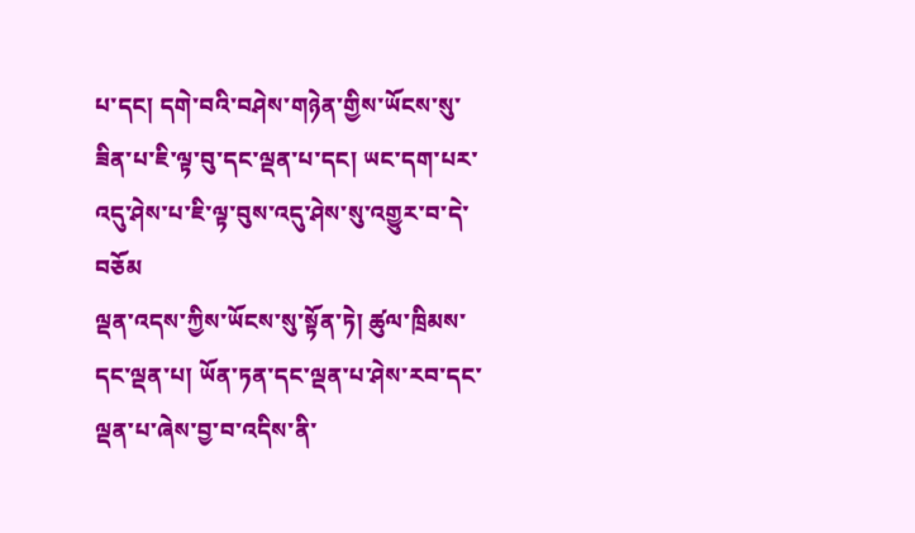པ་དང། དགེ་བའི་བཤེས་གཉེན་གྱིས་ཡོངས་སུ་ཟིན་པ་ཇི་ལྟ་བུ་དང་ལྡན་པ་དང། ཡང་དག་པར་འདུ་ཤེས་པ་ཇི་ལྟ་བུས་འདུ་ཤེས་སུ་འགྱུར་བ་དེ་བཅོམ
ལྡན་འདས་ཀྱིས་ཡོངས་སུ་སྟོན་ཏེ། ཚུལ་ཁྲིམས་དང་ལྡན་པ། ཡོན་ཏན་དང་ལྡན་པ་ཤེས་རབ་དང་ལྡན་པ་ཞེས་བྱ་བ་འདིས་ནི་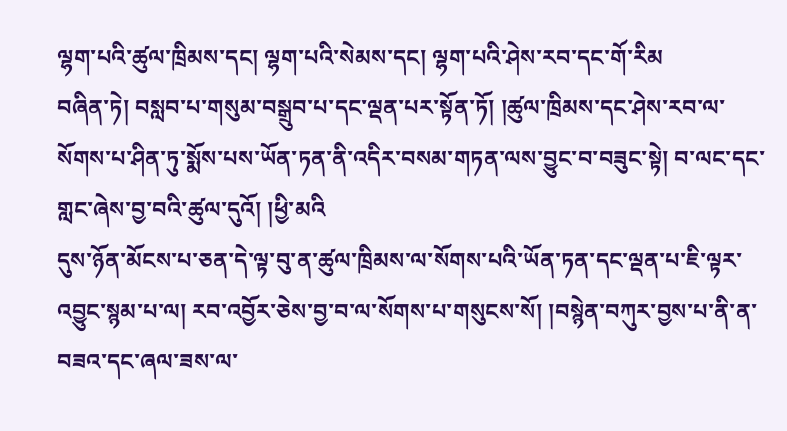ལྷག་པའི་ཚུལ་ཁྲིམས་དང། ལྷག་པའི་སེམས་དང། ལྷག་པའི་ཤེས་རབ་དང་གོ་རིམ
བཞིན་ཏེ། བསླབ་པ་གསུམ་བསྒྲུབ་པ་དང་ལྡན་པར་སྟོན་ཏོ། །ཚུལ་ཁྲིམས་དང་ཤེས་རབ་ལ་སོགས་པ་ཤིན་ཏུ་སྨོས་པས་ཡོན་ཏན་ནི་འདིར་བསམ་གཏན་ལས་བྱུང་བ་བཟུང་སྟེ། བ་ལང་དང་གླང་ཞེས་བྱ་བའི་ཚུལ་དུའོ། །ཕྱི་མའི
དུས་ཉོན་མོངས་པ་ཅན་དེ་ལྟ་བུ་ན་ཚུལ་ཁྲིམས་ལ་སོགས་པའི་ཡོན་ཏན་དང་ལྡན་པ་ཇི་ལྟར་འབྱུང་སྙམ་པ་ལ། རབ་འབྱོར་ཅེས་བྱ་བ་ལ་སོགས་པ་གསུངས་སོ། །བསྙེན་བཀུར་བྱས་པ་ནི་ན་བཟའ་དང་ཞལ་ཟས་ལ་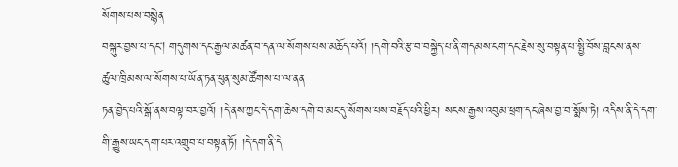སོགས་པས་བསྙེན
བསྐུར་བྱས་པ་དང། གདུགས་དང་རྒྱལ་མཚན་བ་དན་ལ་སོགས་པས་མཆོད་པའོ། །དགེ་བའི་རྩ་བ་བསྐྱེད་པ་ནི་གདམས་ངག་དང་རྗེས་སུ་བསྟན་པ་སྤྱི་བོས་བླངས་ནས་ཚུལ་ཁྲིམས་ལ་སོགས་པ་ཡོན་ཏན་ཕུན་སུམ་ཚོགས་པ་ལ་ནན
ཏན་བྱེད་པའི་སྒོ་ནས་བལྟ་བར་བྱའོ། །དེ་ནས་ཀྱང་དེ་དག་ཆེས་དགེ་བ་མང་དུ་སོགས་པས་བརྗོད་པའི་ཕྱིར། སངས་རྒྱས་འབུམ་ཕྲག་དང་ཞེས་བྱ་བ་སྨོས་ཏེ། འདིས་ནི་དེ་དག་གི་རྒྱུས་ཡང་དག་པར་འགྲུབ་པ་བསྟན་ཏོ། །དེ་དག་ནི་དེ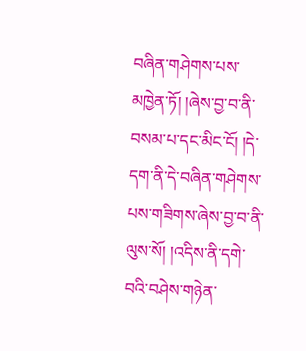བཞིན་གཤེགས་པས་མཁྱེན་ཏོ། །ཞེས་བྱ་བ་ནི་བསམ་པ་དང་མིང་ངོ། །དེ་དག་ནི་དེ་བཞིན་གཤེགས་པས་གཟིགས་ཞེས་བྱ་བ་ནི་ལུས་སོ། །འདིས་ནི་དགེ་བའི་བཤེས་གཉེན་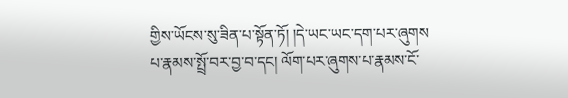གྱིས་ཡོངས་སུ་ཟིན་པ་སྟོན་ཏོ། །དེ་ཡང་ཡང་དག་པར་ཞུགས
པ་རྣམས་སྤྲོ་བར་བྱ་བ་དང། ལོག་པར་ཞུགས་པ་རྣམས་ངོ་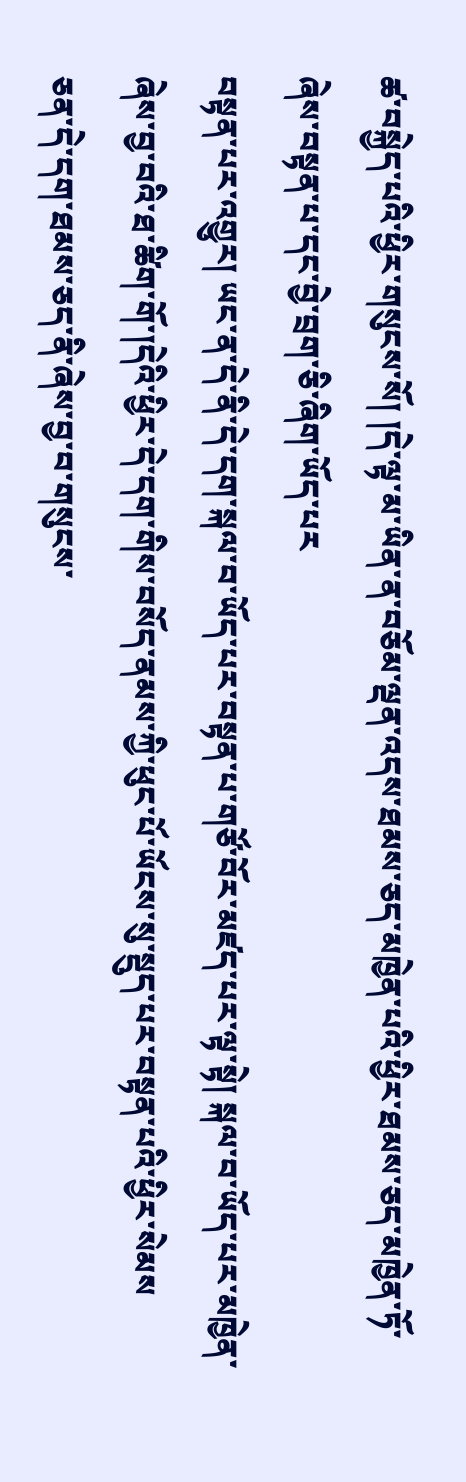ཚ་བསྐྱེད་པའི་ཕྱིར་གསུངས་སོ། །དེ་ལྟ་མ་ཡིན་ན་བཅོམ་ལྡན་འདས་ཐམས་ཅད་མཁྱེན་པའི་ཕྱིར་ཐམས་ཅད་མཁྱེན་ཏོ་ཞེས་བསྟན་པ་དང་བྱེ་བྲག་ཅི་ཞིག་ཡོད་པར
བསྟན་པར་འགྱུར། ཡང་ན་དེ་ནི་དེ་དག་སྐལ་བ་ཡོད་པར་བསྟན་པ་གཙོ་བོར་མཛད་པར་ལྟ་སྟེ། སྐལ་བ་ཡོད་པར་མཁྱེན་ཞེས་བྱ་བའི་ཐ་ཚིག་གོ་།དེའི་ཕྱིར་དེ་དག་གིས་བསོད་ནམས་ཀྱི་ཕུང་པོ་ཡོངས་སུ་སྡུད་པར་བསྟན་པའི་ཕྱིར་སེམས
ཅན་དེ་དག་ཐམས་ཅད་ནི་ཞེས་བྱ་བ་གསུངས་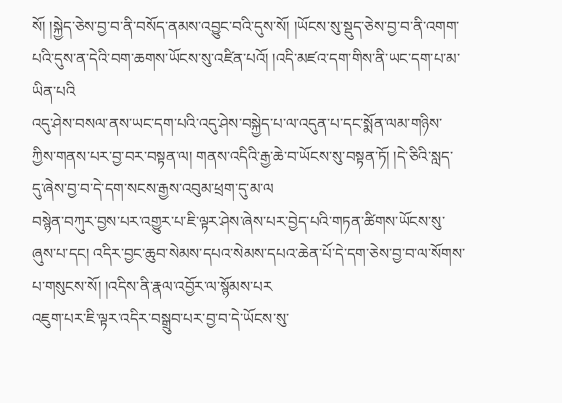སོ། །སྐྱེད་ཅེས་བྱ་བ་ནི་བསོད་ནམས་འབྱུང་བའི་དུས་སོ། །ཡོངས་སུ་སྡུད་ཅེས་བྱ་བ་ནི་འགག་པའི་དུས་ན་དེའི་བག་ཆགས་ཡོངས་སུ་འཛིན་པའོ། །འདི་མཛའ་དག་གིས་ནི་ཡང་དག་པ་མ་ཡིན་པའི
འདུ་ཤེས་བསལ་ནས་ཡང་དག་པའི་འདུ་ཤེས་བསྐྱེད་པ་ལ་འདུན་པ་དང་སྨོན་ལམ་གཉིས་ཀྱིས་གནས་པར་བྱ་བར་བསྟན་ལ། གནས་འདིའི་རྒྱ་ཆེ་བ་ཡོངས་སུ་བསྟན་ཏོ། །དེ་ཅིའི་སླད་དུ་ཞེས་བྱ་བ་དེ་དག་སངས་རྒྱས་འབུམ་ཕྲག་དུ་མ་ལ
བསྙེན་བཀུར་བྱས་པར་འགྱུར་པ་ཇི་ལྟར་ཤེས་ཞེས་པར་བྱེད་པའི་གཏན་ཚིགས་ཡོངས་སུ་ཞུས་པ་དང། འདིར་བྱང་ཆུབ་སེམས་དཔའ་སེམས་དཔའ་ཆེན་པོ་དེ་དག་ཅེས་བྱ་བ་ལ་སོགས་པ་གསུངས་སོ། །འདིས་ནི་རྣལ་འབྱོར་ལ་སྙོམས་པར
འཇུག་པར་ཇི་ལྟར་འདིར་བསྒྲུབ་པར་བྱ་བ་དེ་ཡོངས་སུ་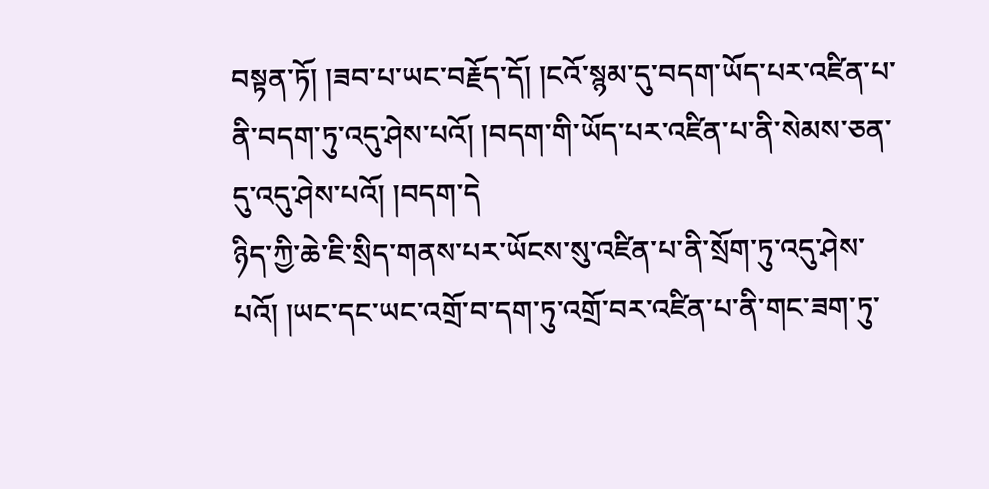བསྟན་ཏོ། །ཟབ་པ་ཡང་བརྗོད་དོ། །ངའོ་སྙམ་དུ་བདག་ཡོད་པར་འཛིན་པ་ནི་བདག་ཏུ་འདུ་ཤེས་པའོ། །བདག་གི་ཡོད་པར་འཛིན་པ་ནི་སེམས་ཅན་དུ་འདུ་ཤེས་པའོ། །བདག་དེ
ཉིད་ཀྱི་ཆེ་ཇི་སྲིད་གནས་པར་ཡོངས་སུ་འཛིན་པ་ནི་སྲོག་ཏུ་འདུ་ཤེས་པའོ། །ཡང་དང་ཡང་འགྲོ་བ་དག་ཏུ་འགྲོ་བར་འཛིན་པ་ནི་གང་ཟག་ཏུ་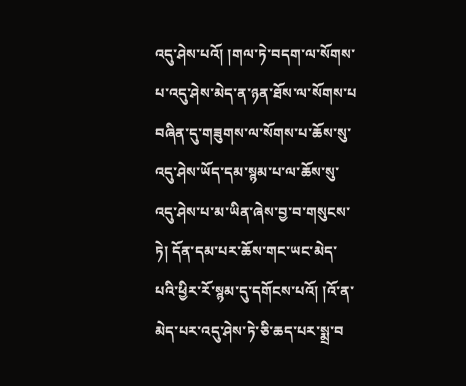འདུ་ཤེས་པའོ། །གལ་ཏེ་བདག་ལ་སོགས་པ་འདུ་ཤེས་མེད་ན་ཉན་ཐོས་ལ་སོགས་པ
བཞིན་དུ་གཟུགས་ལ་སོགས་པ་ཆོས་སུ་འདུ་ཤེས་ཡོད་དམ་སྙམ་པ་ལ་ཆོས་སུ་འདུ་ཤེས་པ་མ་ཡིན་ཞེས་བྱ་བ་གསུངས་ཏེ། དོན་དམ་པར་ཆོས་གང་ཡང་མེད་པའི་ཕྱིར་རོ་སྙམ་དུ་དགོངས་པའོ། །འོ་ན་མེད་པར་འདུ་ཤེས་ཏེ་ཅི་ཆད་པར་སྨྲ་བ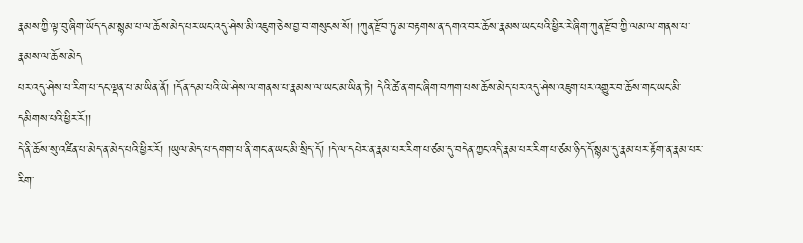རྣམས་ཀྱི་ལྟ་བུ་ཞིག་ཡོད་དམ་སྙམ་པ་ལ་ཆོས་མེད་པར་ཡང་འདུ་ཤེས་མི་འཇུག་ཅེས་བྱ་བ་གསུངས་སོ། །ཀུན་རྫོབ་ཏུ་མ་བརྟགས་ན་དགའ་བར་ཆོས་རྣམས་ཡང་པའི་ཕྱིར་རེ་ཞིག་ཀུན་རྫོབ་ཀྱི་ལམ་ལ་གནས་པ་རྣམས་ལ་ཆོས་མེད
པར་འདུ་ཤེས་པ་རིག་པ་དང་ལྡན་པ་མ་ཡིན་ནོ། །དོན་དམ་པའི་ཡེ་ཤེས་ལ་གནས་པ་རྣམས་ལ་ཡང་མ་ཡིན་ཏེ། དེའི་ཚེ་ན་གང་ཞིག་བཀག་པས་ཆོས་མེད་པར་འདུ་ཤེས་འཇུག་པར་འགྱུར་བ་ཆོས་གང་ཡང་མི་དམིགས་པའི་ཕྱིར་རོ།།
དེ་ནི་ཆོས་སུ་འཛིན་པ་མེད་ན་མེད་པའི་ཕྱིར་རོ། །ཡུལ་མེད་པ་དགག་པ་ནི་གང་ན་ཡང་མི་སྲིད་དོ། །དེ་ལ་དཔེར་ན་རྣམ་པར་རིག་པ་ཙམ་དུ་བདེན་ཀྱང་འདི་རྣམ་པར་རིག་པ་ཙམ་ཉིད་དོ་སྙམ་དུ་རྣམ་པར་རྟོག་ན་རྣམ་པར་རིག་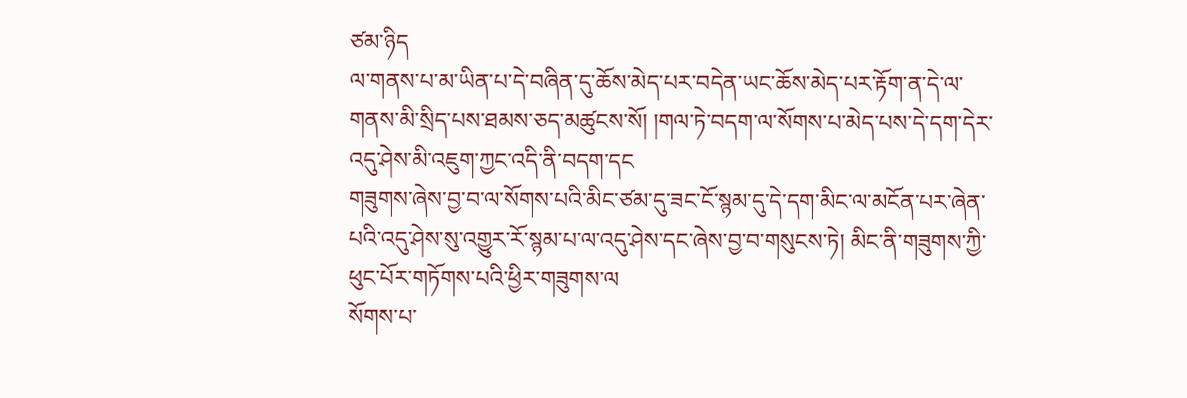ཙམ་ཉིད
ལ་གནས་པ་མ་ཡིན་པ་དེ་བཞིན་དུ་ཆོས་མེད་པར་བདེན་ཡང་ཆོས་མེད་པར་རྟོག་ན་དེ་ལ་གནས་མི་སྲིད་པས་ཐམས་ཅད་མཚུངས་སོ། །གལ་ཏེ་བདག་ལ་སོགས་པ་མེད་པས་དེ་དག་དེར་འདུ་ཤེས་མི་འཇུག་ཀྱང་འདི་ནི་བདག་དང
གཟུགས་ཞེས་བྱ་བ་ལ་སོགས་པའི་མིང་ཙམ་དུ་ཟང་ངོ་སྙམ་དུ་དེ་དག་མིང་ལ་མངོན་པར་ཞེན་པའི་འདུ་ཤེས་སུ་འགྱུར་རོ་སྙམ་པ་ལ་འདུ་ཤེས་དང་ཞེས་བྱ་བ་གསུངས་ཏེ། མིང་ནི་གཟུགས་ཀྱི་ཕུང་པོར་གཏོགས་པའི་ཕྱིར་གཟུགས་ལ
སོགས་པ་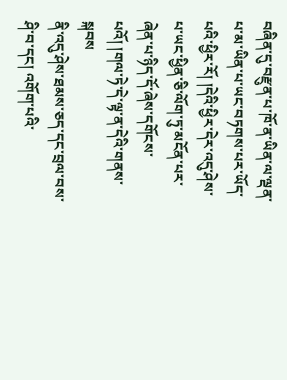བཞིན་དུ་བརྫུན་པ་ཁོ་ན་ཡིན་ལ་ལྡན་པ་མ་ཡིན་པ་ཡང་བཏགས་པར་ཡོད་པའི་ཕྱིར་རོ། །དེའི་ཕྱིར་དེར་འདུ་ཤེས་པ་ཡང་ཕྱིན་ཅི་ལོག་ཏུ་མངོན་པར་ཞེན་པ་ཉིད་དོ་ཞེས་དགོངས་པའོ། །གལ་ཏེ་དེ་ལྟ་ན་དེའི་གནས་སྐབས
ནི་འདུ་ཤེས་ཐམས་ཅད་དང་བྲལ་བས་ཤི་བ་དང། འགོག་པའི་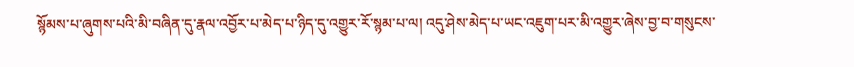སྙོམས་པ་ཞུགས་པའི་མི་བཞིན་དུ་རྣལ་འབྱོར་པ་མེད་པ་ཉིད་དུ་འགྱུར་རོ་སྙམ་པ་ལ། འདུ་ཤེས་མེད་པ་ཡང་འཇུག་པར་མི་འགྱུར་ཞེས་བྱ་བ་གསུངས་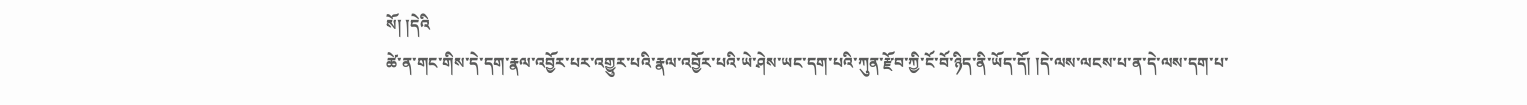སོ། །དེའི
ཚེ་ན་གང་གིས་དེ་དག་རྣལ་འབྱོར་པར་འགྱུར་པའི་རྣལ་འབྱོར་པའི་ཡེ་ཤེས་ཡང་དག་པའི་ཀུན་རྫོབ་ཀྱི་ངོ་བོ་ཉིད་ནི་ཡོད་དོ། །དེ་ལས་ལངས་པ་ན་དེ་ལས་དག་པ་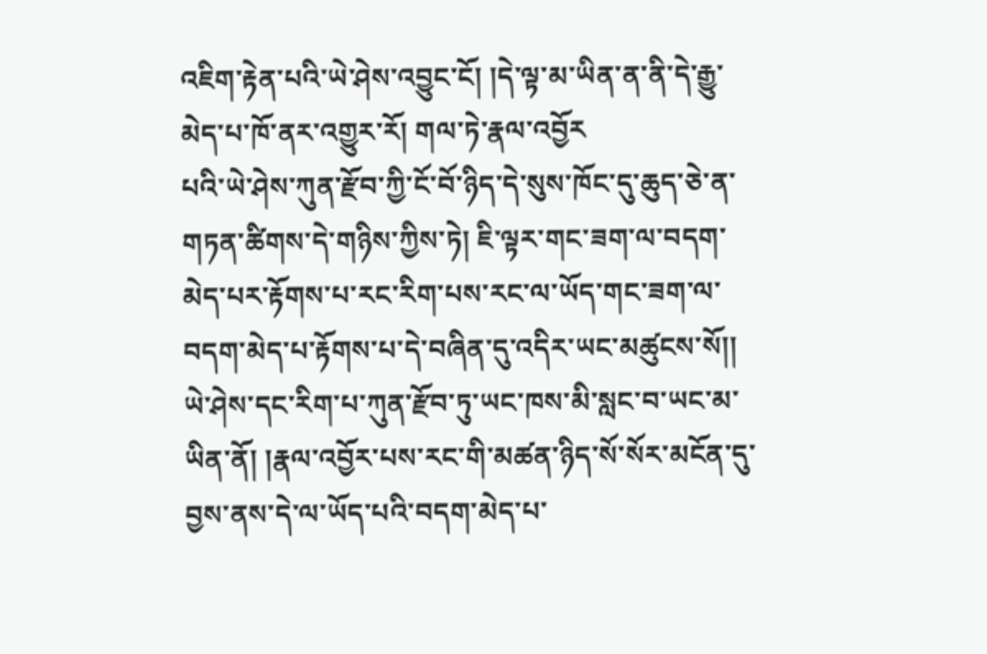འཇིག་རྟེན་པའི་ཡེ་ཤེས་འབྱུང་ངོ། །དེ་ལྟ་མ་ཡིན་ན་ནི་དེ་རྒྱུ་མེད་པ་ཁོ་ནར་འགྱུར་རོ། གལ་ཏེ་རྣལ་འབྱོར
པའི་ཡེ་ཤེས་ཀུན་རྫོབ་ཀྱི་ངོ་བོ་ཉིད་དེ་སུས་ཁོང་དུ་ཆུད་ཅེ་ན་གཏན་ཚིགས་དེ་གཉིས་ཀྱིས་ཏེ། ཇི་ལྟར་གང་ཟག་ལ་བདག་མེད་པར་རྟོགས་པ་རང་རིག་པས་རང་ལ་ཡོད་གང་ཟག་ལ་བདག་མེད་པ་རྟོགས་པ་དེ་བཞིན་དུ་འདིར་ཡང་མཚུངས་སོ།།
ཡེ་ཤེས་དང་རིག་པ་ཀུན་རྫོབ་ཏུ་ཡང་ཁས་མི་སླང་བ་ཡང་མ་ཡིན་ནོ། །རྣལ་འབྱོར་པས་རང་གི་མཚན་ཉིད་སོ་སོར་མངོན་དུ་བྱས་ནས་དེ་ལ་ཡོད་པའི་བདག་མེད་པ་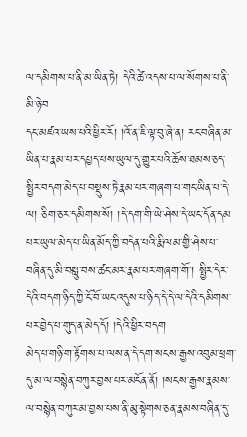ལ་དམིགས་པ་ནི་མ་ཡིན་ཏེ། དེའི་ཚེ་འདས་པ་ལ་སོགས་པ་ནི་མི་ཉེ་བ
དང་མཛའ་ཡས་པའི་ཕྱིར་རོ། །འོ་ན་ཇི་ལྟ་བུ་ཞེ་ན། རང་བཞིན་མ་ཡིན་པ་རྣམ་པར་དཔྱད་པས་ཡུལ་དུ་གྱུར་པའི་ཆོས་ཐམས་ཅད་སྤྱིར་བདག་མེད་པ་བསྡུས་ཏེ་རྣམ་པར་གཞག་པ་གང་ཡིན་པ་དེ་ལ། ཅིག་ཅར་དམིགས་སོ། །དེ་དག་གི་ཡེ་ཤེས་དེ་ཡང་དོན་དམ
པར་ཡུལ་མེད་པ་ཡིན་མོད་ཀྱི་བདེན་པའི་རྨི་ལམ་གྱི་ཤེས་པ་བཞིན་དུ་མི་བསླུ་བས་ཚང་མར་རྣམ་པར་གཞག་གོ་། སྤྱིར་དེར་དེའི་བདག་ཉིད་ཀྱི་ངོ་བོ་ཡང་འདུས་པ་ཉིད་དེ་དེ་ལ་དེའི་དམིགས་པར་བྱེད་པ་གུད་ན་མེད་དོ། །དེའི་ཕྱིར་བདག
མེད་པ་གཉི་ག་རྟོགས་པ་ལས་ན་དེ་དག་སངས་རྒྱས་འབུམ་ཕྲག་དུ་མ་ལ་བསྙེན་བཀུར་བྱས་པར་མངོན་ནོ། །སངས་རྒྱས་རྣམས་ལ་བསྙེན་བཀུར་མ་བྱས་པས་ནི་མུ་སྟེགས་ཅན་རྣམས་བཞིན་དུ་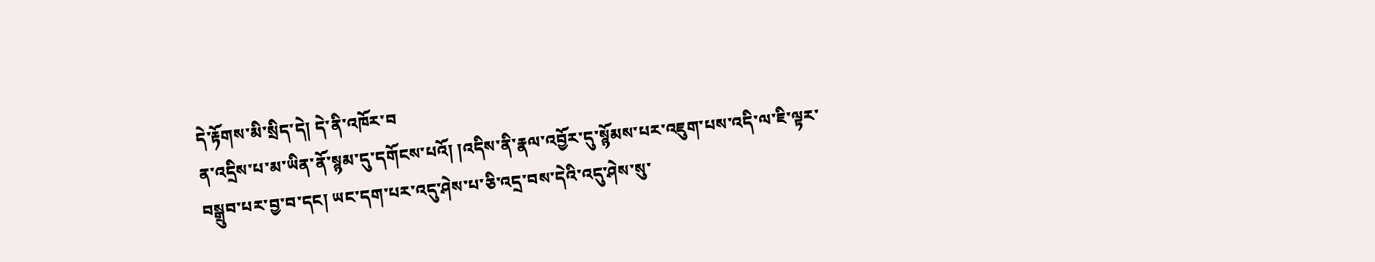དེ་རྟོགས་མི་སྲིད་དེ། དེ་ནི་འཁོར་བ
ན་འདྲིས་པ་མ་ཡིན་ནོ་སྙམ་དུ་དགོངས་པའོ། །འདིས་ནི་རྣལ་འབྱོར་དུ་སྙོམས་པར་འཇུག་པས་འདི་ལ་ཇི་ལྟར་བསྒྲུབ་པར་བྱ་བ་དང། ཡང་དག་པར་འདུ་ཤེས་པ་ཅི་འདྲ་བས་དེའི་འདུ་ཤེས་སུ་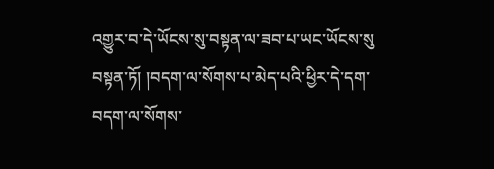འགྱུར་བ་དེ་ཡོངས་སུ་བསྟན་ལ་ཟབ་པ་ཡང་ཡོངས་སུ
བསྟན་ཏོ། །བདག་ལ་སོགས་པ་མེད་པའི་ཕྱིར་དེ་དག་བདག་ལ་སོགས་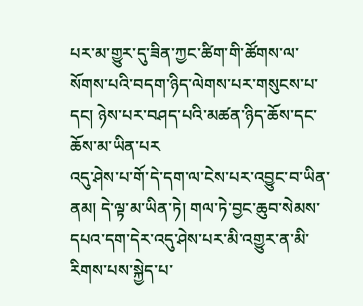པར་མ་གྱུར་དུ་ཟིན་ཀྱང་ཚིག་གི་ཚོགས་ལ་སོགས་པའི་བདག་ཉིད་ལེགས་པར་གསུངས་པ་དང། ཉེས་པར་བཤད་པའི་མཚན་ཉིད་ཆོས་དང་ཆོས་མ་ཡིན་པར
འདུ་ཤེས་པ་གོ་དེ་དག་ལ་ངེས་པར་འབྱུང་བ་ཡིན་ནམ། དེ་ལྟ་མ་ཡིན་ཏེ། གལ་ཏེ་བྱང་ཆུབ་སེམས་དཔའ་དག་དེར་འདུ་ཤེས་པར་མི་འགྱུར་ན་མི་རིགས་པས་སྐྱེད་པ་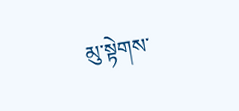མུ་སྟེགས་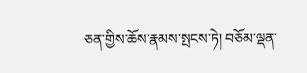ཅན་གྱིས་ཆོས་རྣམས་སྤངས་ཏེ། བཅོམ་ལྡན་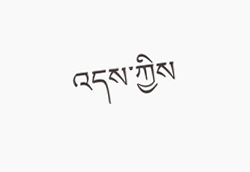འདས་ཀྱིས